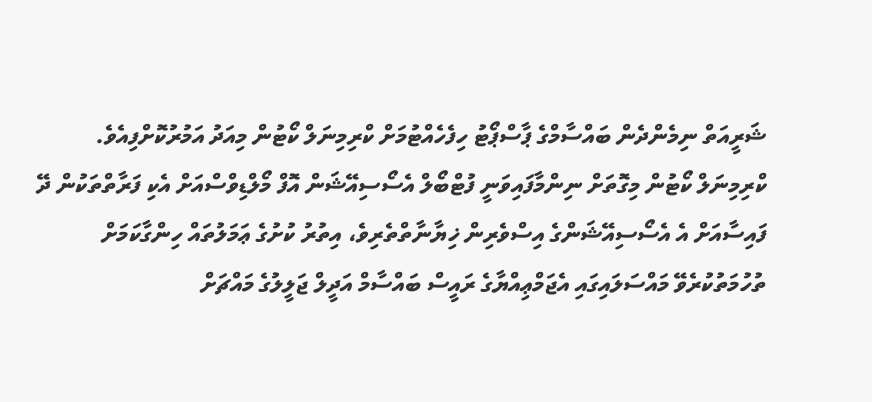ޝަރީއަތް ނިމެންދެން ބައްސާމްގެ ޕާސްޕޯޓު ހިފެހެއްޓުމަށް ކްރިމިނަލް ކޯޓުން މިއަދު އަމުރުކޮށްފިއެވެ.
ކްރިމިނަލް ކޯޓުން މިގޮތަށް ނިންމާފައިވަނީ ފުޓްބޯލް އެސޯސިއޭޝަން އޮފް މޯލްޑިވްސްއަށް އެކި ފަރާތްތަކުން ދޭ ފައިސާއަށް އެ އެސޯސިއޭޝަންގެ އިސްވެރިން ޚިޔާނާތްތެރިވެ، އިތުރު ކުށުގެ ޢަމަލުތައް ހިންގާކަމަށް ތުހުމަތުކުރެވޭ މައްސަލައިގައި އެޖަމްޢިއްޔާގެ ރައީސް ބައްސާމް އަދީލް ޖަލީލުގެ މައްޗަށް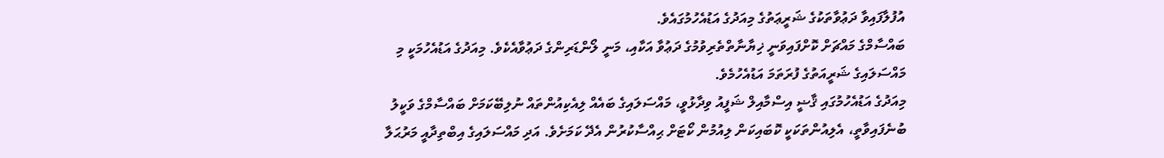އުފުލާފައިވާ ދަޢުވާތަކުގެ ޝަރީޢަތުގެ މިއަދުގެ އަޑުއެހުމުގައެވެ.
ބައްސާމްގެ މައްޗަށް ކޮށްފައިވަނީ ޚިޔާނާތްތެރިވުމުގެ ދަޢުވާ އަކާއި، މަނީ ލޯންޑަރިންގެ ދަޢުވާއެކެވެ. މިއަދުގެ އަޑުއެހުމަކީ މި މައްސަލައިގެ ޝަރީއަތުގެ ފުރަތަމަ އަޑުއެހުމެވެ.
މިއަދުގެ އަޑުއެހުމުގައި ޤާޟީ އިސްމާއިލް ޝަފީއު ވިދާޅުވީ، މައްސަލައިގެ ބައެއް ލިއެކިއުންތައް ނުލިބޭކަމަށް ބައްސާމްގެ ވަކީލު ބުނެފައިވާތީ، އެލިއުންތަކަކީ ކޮބައިކަން ލިއުމުން ކޯޓަށް ޙިއްސާކުރުން އެދޭ ކަމަށެވެ. އަދި މައްސަލައިގެ އިބްތިދާއީ މަރުޙަލާ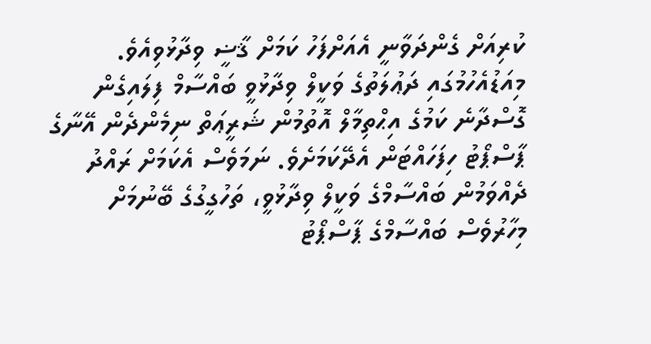ކުރިއަށް ގެންދަވާނީ އެއަށްފަހު ކަމަށް ޤާޟީ ވިދާޅުވިއެވެ.
މިއަޑުއެހުމުގައި ދަޢުލަތުގެ ވަކީލް ވިދާޅުވީ ބައްސާމް ފިލައިގެން ގޮސްދާނެ ކަމުގެ އިޙްތިމާލް އޮތުމުން ޝަރީޢަތް ނިމެންދެން އޭނާގެ ޕާސްޕޯޓު ހިފަހައްޓަން އެދޭކަމަށެވެ. ނަމަވެސް އެކަމަށް ރައްދު ދެއްވަމުން ބައްސާމްގެ ވަކީލް ވިދާޅުވީ، ތަހުގީގުގެ ބޭނުމަށް މިހާރުވެސް ބައްސާމްގެ ޕާސްޕޯޓު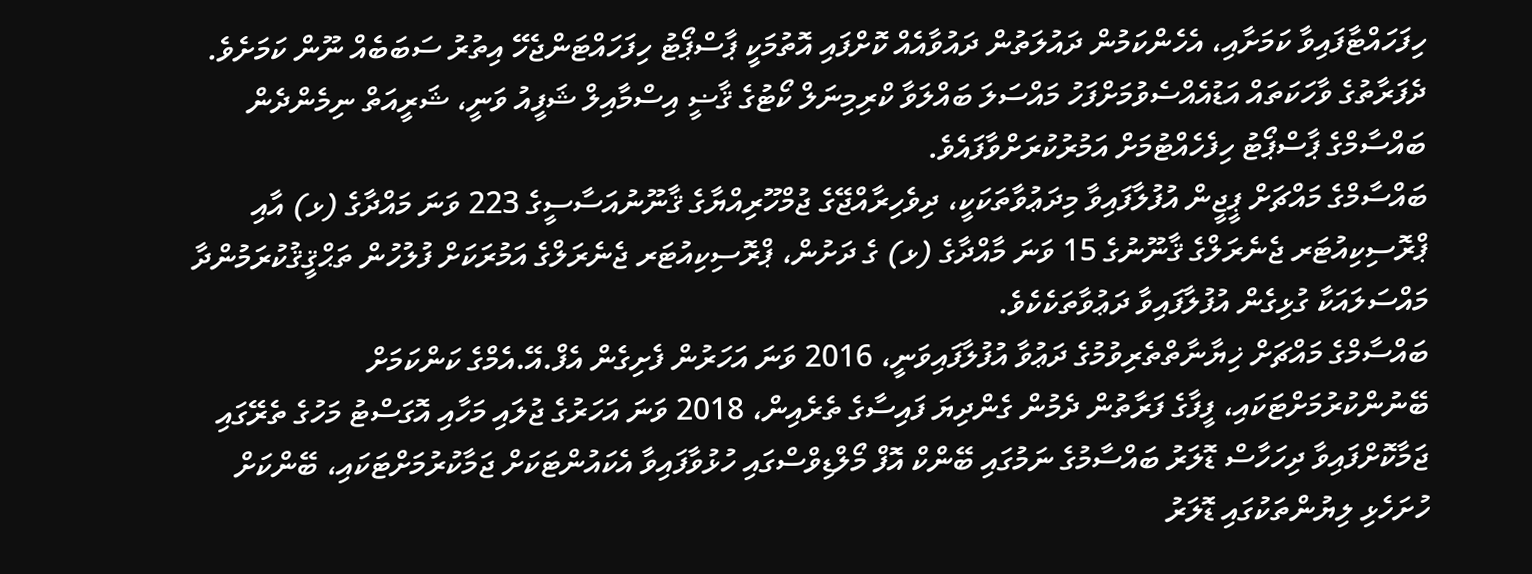ހިފަހައްޓާފައިވާ ކަމަށާއި، އެހެންކަމުން ދައުލަތުން ދައުވާއެއް ކޮށްފައި އޮތުމަކީ ޕާސްޕޯޓު ހިފަހައްޓަންޖެހޭ އިތުރު ސަބަބެއް ނޫން ކަމަށެވެ.
ދެފަރާތުގެ ވާހަކަތައް އަޑުއެއްސެވުމަށްފަހު މައްސަލަ ބައްލަވާ ކްރިމިނަލް ކޯޓުގެ ޤާޟީ އިސްމާއިލް ޝަފީއު ވަނީ، ޝަރީއަތް ނިމެންދެން ބައްސާމްގެ ޕާސްޕޯޓު ހިފެހެއްޓުމަށް އަމުރުކުރަށްވާފައެވެ.
ބައްސާމްގެ މައްޗަށް ޕީޖީން އުފުލާފައިވާ މިދަޢުވާތަކަކީ، ދިވެހިރާއްޖޭގެ ޖުމްހޫރިއްޔާގެ ޤާނޫނުއަސާސީގެ 223 ވަނަ މައްދާގެ (ޅ) އާއި ޕްރޮސިކިއުޓަރ ޖެނެރަލްގެ ޤާނޫނުގެ 15 ވަނަ މާއްދާގެ (ޅ) ގެ ދަށުން، ޕްރޮސިކިއުޓަރ ޖެނެރަލްގެ އަމުރަކަށް ފުލުހުން ތަޙްޤީޤުކުރަމުންދާ މައްސަލައަކާ ގުޅިގެން އުފުލާފައިވާ ދަޢުވާތަކެކެވެ.
ބައްސާމްގެ މައްޗަށް ޚިޔާނާތްތެރިވުމުގެ ދަޢުވާ އުފުލާފައިވަނީ، 2016 ވަނަ އަހަރުން ފެށިގެން އެފް.އޭ.އެމްގެ ކަންކަމަށް ބޭނުންކުރުމަށްޓަކައި، ފީފާގެ ފަރާތުން ދެމުން ގެންދިޔަ ފައިސާގެ ތެރެއިން، 2018 ވަނަ އަހަރުގެ ޖުލައި މަހާއި އޮގަސްޓު މަހުގެ ތެރޭގައި ޖަމާކޮށްފައިވާ ދިހަހާސް ޑޮލަރު ބައްސާމުގެ ނަމުގައި ބޭންކް އޮފް މޯލްޑިވްސްގައި ހުޅުވާފައިވާ އެކައުންޓަކަށް ޖަމާކުރުމަށްޓަކައި، ބޭންކަށް ހުށަހެޅި ލިޔުންތަކުގައި ޑޮލަރު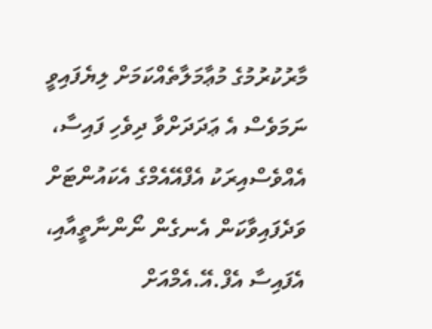މާރުކުރުމުގެ މުޢާމަލާތެއްކަމަށް ލިޔެފައިވީ ނަމަވެސް އެ ޢަދަދަށްވާ ދިވެހި ފައިސާ، އެއްވެސްއިރަކު އެފްއޭއެމްގެ އެކައުންޓަށް ވަދެފައިވާކަން އެނގެން ނޯންނާތީއާއި، އެފައިސާ އެފް.އޭ.އެމްއަށް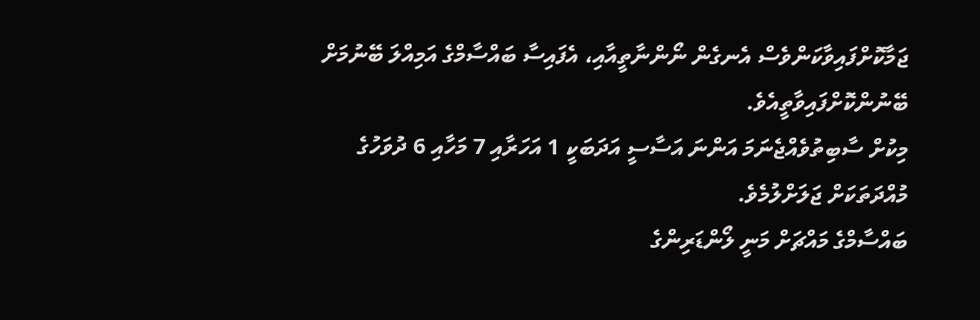ޖަމާކޮށްފައިވާކަންވެސް އެނގެން ނޯންނާތީއާއި، އެފައިސާ ބައްސާމްގެ އަމިއްލަ ބޭނުމަށް ބޭނުންކޮށްފައިވާތީއެވެ.
މިކުށް ސާބިތުވެއްޖެނަމަ އަންނަ އަސާސީ އަދަބަކީ 1 އަހަރާއި 7 މަހާއި 6 ދުވަހުގެ މުއްދަތަކަށް ޖަލަށްލުމެވެ.
ބައްސާމްގެ މައްޗަށް މަނީ ލޯންޑަރިންގެ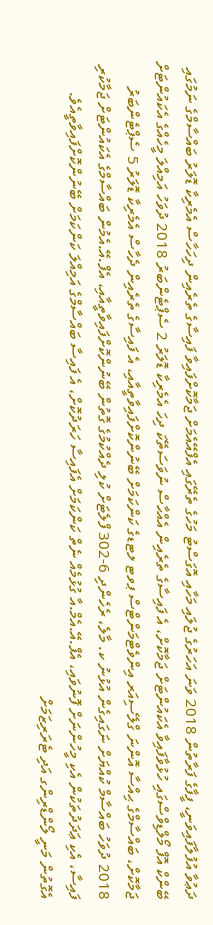ދަޢުވާ އުފުލާފައިވަނީ، ފީފާގެ ފަރާތުން 2018 ވަނަ އަހަރުގެ ޖުލައި މަހާއި އޮގަސްޓު މަހުގެ ތެރޭގައި އެފްއޭއެމަށް ޖަމާކޮށްފައިވާ ފައިސާގެ ތެރެއިން ދިހަހާސް އެމެރިކާ ޑޮލަރު ބައްސާމްގެ ނަމުގައި ބޭންކް އޮފް މޯލްޑިވްސްގައި ހުޅުވާފައިވާ އެކައުންޓަށް ޖަމާކޮށް، އެ ފައިސާގެ ތެރެއިން އެއްހާސް ނުވަސަތޭކަ ދިހަ އެމެރިކާ ޑޮލަރު 2 ސެޕްޓެންބަރު 2018 ދުވަހު އަމިއްލަ މީހެއްގެ އެކައުންޓަށް ޖަމާކޮށް، ބައްސާމްގެ ޙިއްސާ އޮންނަ ގްލޭސިއަރ އިންވެޓްމަންޓްސް ޕވޓ ލޓޑގެ ކަންކަމަށް ބޭނުންކޮށްފައިވާތީއާއި، އެ ފައިސާގެ ތެރެއިން ދެހާސް އެމެރިކާ ޑޮލަރު 5 ސެޕްޓެންބަރު 2018 ދުވަހު ބައްސާމް ކުއްޔަށް ނަގައިގެން އުޅުނު ކ. މާލެ، ރެހެންދި 6-302 ފްލެޓަށް ކުލި ދެއްކުމުގެ ގޮތުން ބޭނުންކޮށްފައިވާތީއާއި، އެފް.އޭ.އެމުން ބައްސާމްގެ އެކައުންޓަށް ޖަމާކުރި ފައިސާ، އެކި ޢަދަދުތަކުން އެކި މީހުންނަށް ފޮނުވައި، އެފް.އޭ.އެމް.އާ ގުޅުމެއް ނެތް ކަންކަމަށް އެފައިސާ ހަރަދުކޮށް، އެ ފައިސާ ބައްސާމްގެ އަމިއްލަ ކަންކަމަށް ބޭނުންކޮށްފައިވާތީއެވެ.
އެގޮތުން މަނީ ލޯންޑްރިންގ އަދި ޓެރަރިޒަމަށް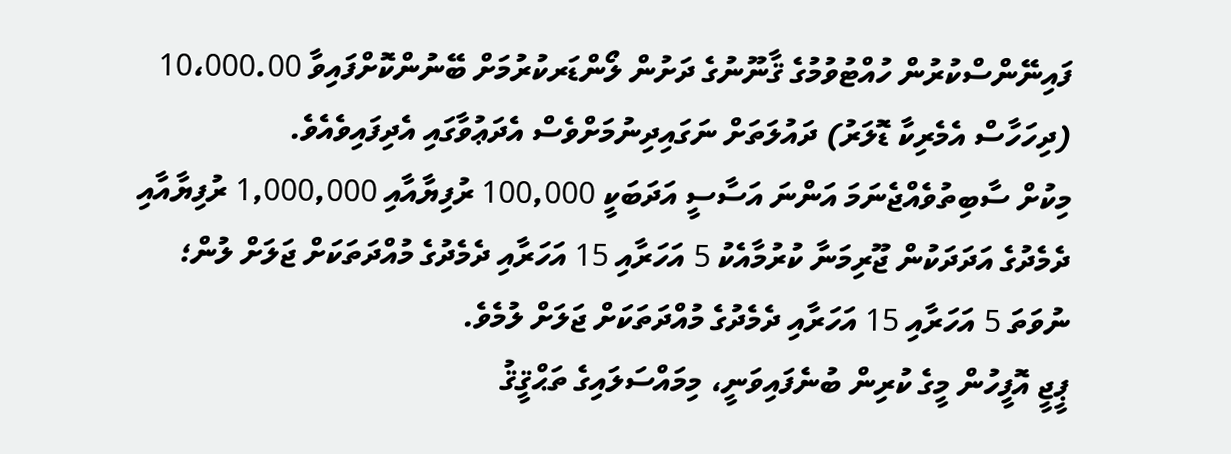ފައިނޭންސްކުރުން ހުއްޓުވުމުގެ ޤާނޫނުގެ ދަށުން ލޯންޑަރކުރުމަށް ބޭނުންކޮށްފައިވާ 10،000.00 (ދިހަހާސް އެމެރިކާ ޑޮލަރު) ދައުލަތަށް ނަގައިދިނުމަށްވެސް އެދަޢުވާގައި އެދިފައިވެއެވެ.
މިކުށް ސާބިތުވެއްޖެނަމަ އަންނަ އަސާސީ އަދަބަކީ 100,000 ރުފިޔާއާއި 1,000,000 ރުފިޔާއާއި ދެމެދުގެ އަދަދަކުން ޖޫރިމަނާ ކުރުމާއެކު 5 އަހަރާއި 15 އަހަރާއި ދެމެދުގެ މުއްދަތަކަށް ޖަލަށް ލުން؛ ނުވަތަ 5 އަހަރާއި 15 އަހަރާއި ދެމެދުގެ މުއްދަތަކަށް ޖަލަށް ލުމެވެ.
ޕީޖީ އޮފީހުން މީގެ ކުރިން ބުނެފައިވަނީ، މިމައްސަލައިގެ ތަޙްޤީޤު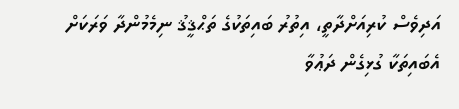އަދިވެސް ކުރިއަށްދާތީ، އިތުރު ބައިތަކުގެ ތަޙްޤީޤު ނިމެމުންދާ ވަރަކަށް އެބައިތަކާ ގުޅިގެން ދަޢުވާ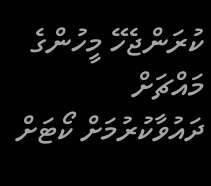ކުރަންޖެހޭ މީހުންގެ މައްޗަށް ދައުވާކުރުމަށް ކޯޓަށް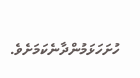ހުށަހަޅަމުންދާނެކަމަށެވެ.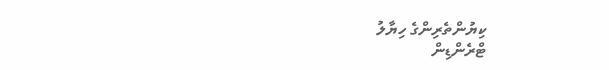ކިޔުންތެރިންގެ ހިޔާލު
ޓްރެންޑިން